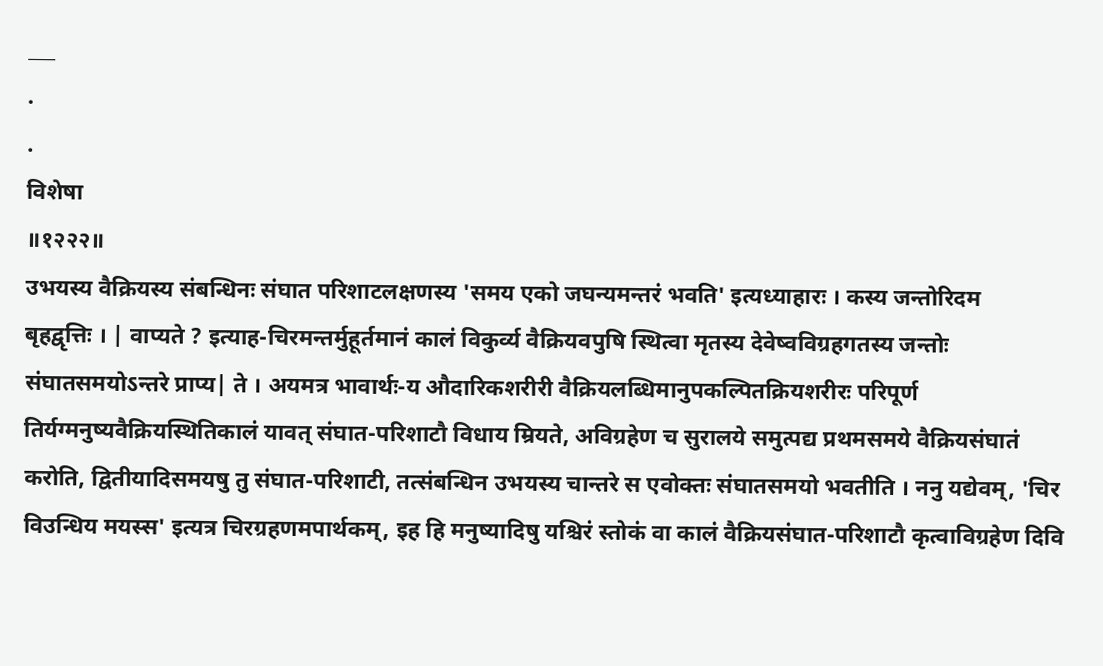___
.
.
विशेषा
॥१२२२॥
उभयस्य वैक्रियस्य संबन्धिनः संघात परिशाटलक्षणस्य 'समय एको जघन्यमन्तरं भवति' इत्यध्याहारः । कस्य जन्तोरिदम
बृहद्वृत्तिः । | वाप्यते ? इत्याह-चिरमन्तर्मुहूर्तमानं कालं विकुर्व्य वैक्रियवपुषि स्थित्वा मृतस्य देवेष्वविग्रहगतस्य जन्तोः संघातसमयोऽन्तरे प्राप्य| ते । अयमत्र भावार्थः-य औदारिकशरीरी वैक्रियलब्धिमानुपकल्पितक्रियशरीरः परिपूर्ण तिर्यग्मनुष्यवैक्रियस्थितिकालं यावत् संघात-परिशाटौ विधाय म्रियते, अविग्रहेण च सुरालये समुत्पद्य प्रथमसमये वैक्रियसंघातं करोति, द्वितीयादिसमयषु तु संघात-परिशाटी, तत्संबन्धिन उभयस्य चान्तरे स एवोक्तः संघातसमयो भवतीति । ननु यद्येवम्, 'चिर विउन्धिय मयस्स' इत्यत्र चिरग्रहणमपार्थकम्, इह हि मनुष्यादिषु यश्चिरं स्तोकं वा कालं वैक्रियसंघात-परिशाटौ कृत्वाविग्रहेण दिवि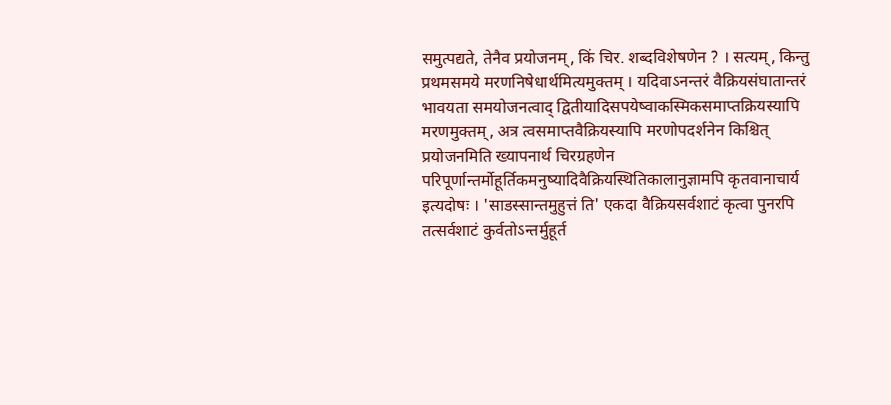समुत्पद्यते, तेनैव प्रयोजनम्, किं चिर. शब्दविशेषणेन ? । सत्यम्, किन्तु प्रथमसमये मरणनिषेधार्थमित्यमुक्तम् । यदिवाऽनन्तरं वैक्रियसंघातान्तरं भावयता समयोजनत्वाद् द्वितीयादिसपयेष्वाकस्मिकसमाप्तक्रियस्यापि मरणमुक्तम्, अत्र त्वसमाप्तवैक्रियस्यापि मरणोपदर्शनेन किश्चित् प्रयोजनमिति ख्यापनार्थ चिरग्रहणेन परिपूर्णान्तर्मोहूर्तिकमनुष्यादिवैक्रियस्थितिकालानुज्ञामपि कृतवानाचार्य इत्यदोषः । 'साडस्सान्तमुहुत्तं ति' एकदा वैक्रियसर्वशाटं कृत्वा पुनरपि तत्सर्वशाटं कुर्वतोऽन्तर्मुहूर्त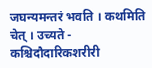जघन्यमन्तरं भवति । कथमिति चेत् । उच्यते - कश्चिदौदारिकशरीरी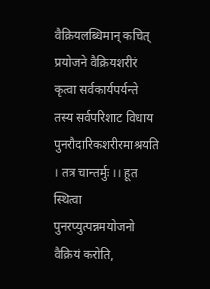वैक्रियलब्धिमान् कचित् प्रयोजने वैक्रियशरीरं कृत्वा सर्वकार्यपर्यन्ते तस्य सर्वपरिशाट विधाय पुनरौदारिकशरीरमाश्रयति । तत्र चान्तर्मुः ।। हूत स्थित्वा पुनरप्युत्पन्नमयोजनो वैक्रियं करोति,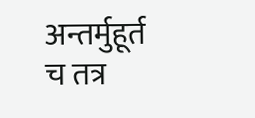अन्तर्मुहूर्त च तत्र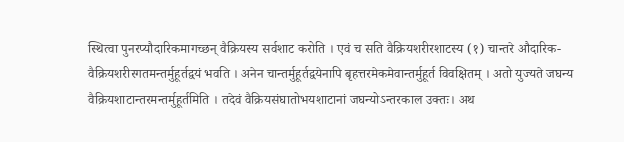स्थित्वा पुनरप्यौदारिकमागच्छन् वैक्रियस्य सर्वशाट करोति । एवं च सति वैक्रियशरीरशाटस्य (१) चान्तरे औदारिक-वैक्रियशरीरगतमन्तर्मुहूर्तद्वयं भवति । अनेन चान्तर्मुहूर्तद्वयेनापि बृहत्तरमेकमेवान्तर्मुहूर्त विवक्षितम् । अतो युज्यते जघन्य वैक्रियशाटान्तरमन्तर्मुहूर्तमिति । तदेवं वैक्रियसंघातोभयशाटानां जघन्योऽन्तरकाल उक्तः। अथ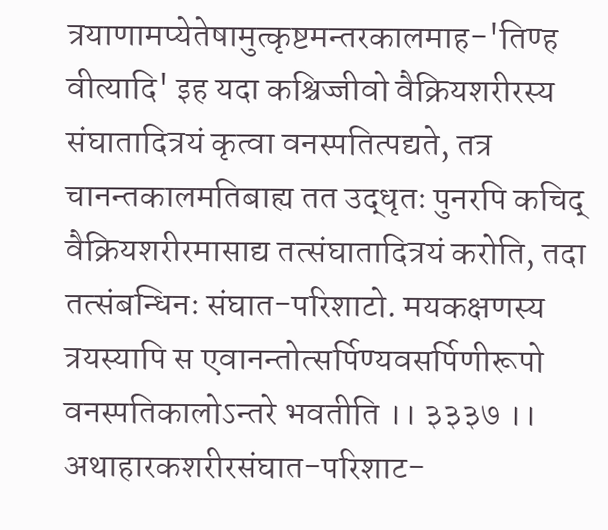त्रयाणामप्येतेषामुत्कृष्टमन्तरकालमाह-'तिण्ह वीत्यादि' इह यदा कश्चिज्जीवो वैक्रियशरीरस्य संघातादित्रयं कृत्वा वनस्पतित्पद्यते, तत्र चानन्तकालमतिबाह्य तत उद्धृतः पुनरपि कचिद् वैक्रियशरीरमासाद्य तत्संघातादित्रयं करोति, तदा तत्संबन्धिनः संघात-परिशाटो. मयकक्षणस्य त्रयस्यापि स एवानन्तोत्सर्पिण्यवसर्पिणीरूपो वनस्पतिकालोऽन्तरे भवतीति ।। ३३३७ ।।
अथाहारकशरीरसंघात-परिशाट-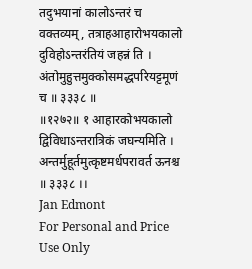तदुभयानां कालोऽन्तरं च वक्तव्यम्, तत्राहआहारोभयकालो दुविहोऽन्तरंतियं जहन्नं ति । अंतोमुहुत्तमुक्कोसमद्धपरियट्टमूणं च ॥ ३३३८ ॥
॥१२७२॥ १ आहारकोभयकालो द्विविधाऽन्तरात्रिकं जघन्यमिति । अन्तर्मुहूर्तमुत्कृष्टमर्धपरावर्त ऊनश्च ॥ ३३३८ ।।
Jan Edmont
For Personal and Price Use Only